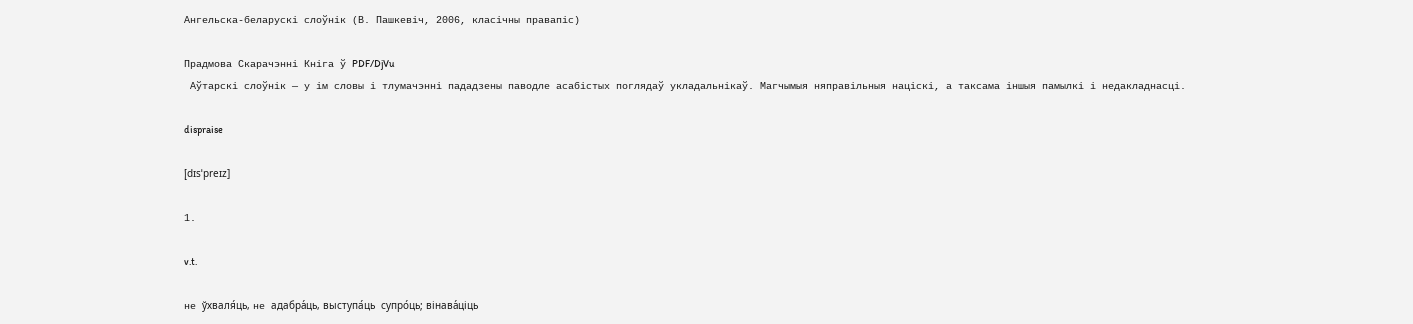Ангельска-беларускі слоўнік (В. Пашкевіч, 2006, класічны правапіс)

Прадмова Скарачэнні Кніга ў PDF/DjVu
 Аўтарскі слоўнік — у ім словы і тлумачэнні пададзены паводле асабістых поглядаў укладальнікаў. Магчымыя няправільныя націскі, а таксама іншыя памылкі і недакладнасці.

dispraise

[dɪsˈpreɪz]

1.

v.t.

не ўхваля́ць, не адабра́ць, выступа́ць супро́ць; вінава́ціць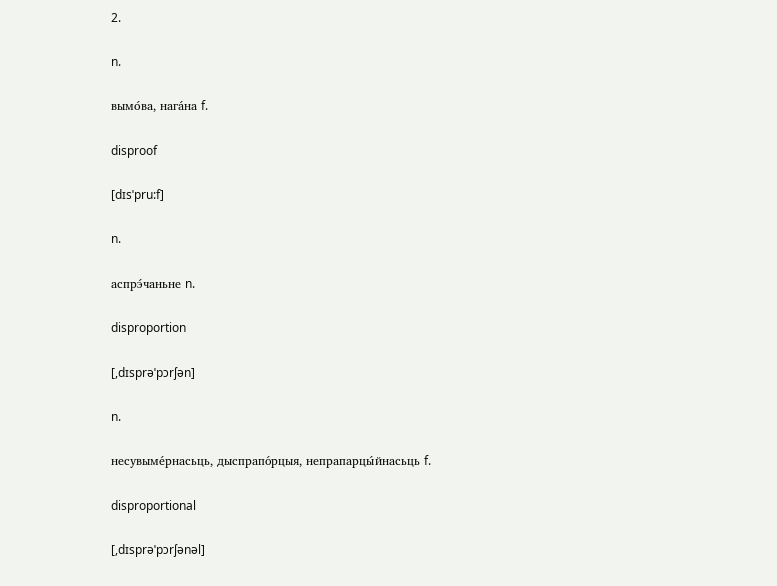2.

n.

вымо́ва, нага́на f.

disproof

[dɪsˈpru:f]

n.

аспрэ́чаньне n.

disproportion

[,dɪsprəˈpɔrʃən]

n.

несувыме́рнасьць, дыспрапо́рцыя, непрапарцы́йнасьць f.

disproportional

[,dɪsprəˈpɔrʃənəl]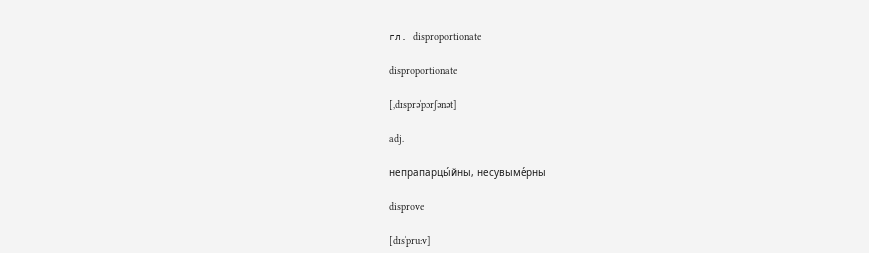гл. disproportionate

disproportionate

[,dɪsprəˈpɔrʃənət]

adj.

непрапарцы́йны, несувыме́рны

disprove

[dɪsˈpru:v]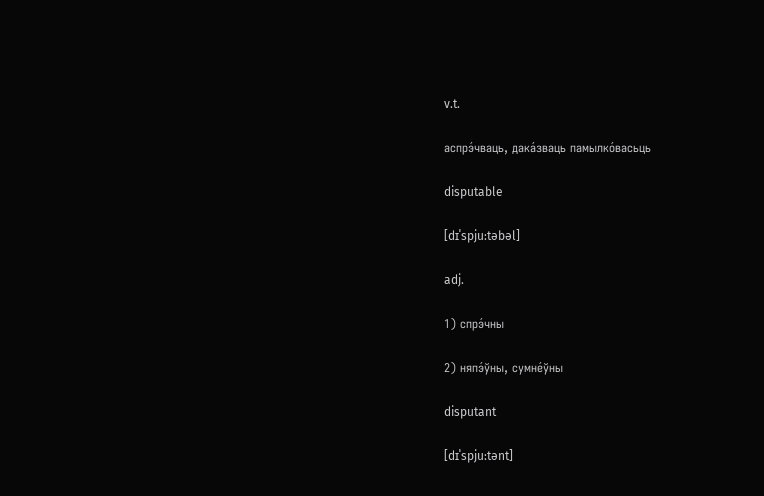v.t.

аспрэ́чваць, дака́зваць памылко́васьць

disputable

[dɪˈspju:təbəl]

adj.

1) спрэ́чны

2) няпэ́ўны, сумне́ўны

disputant

[dɪˈspju:tənt]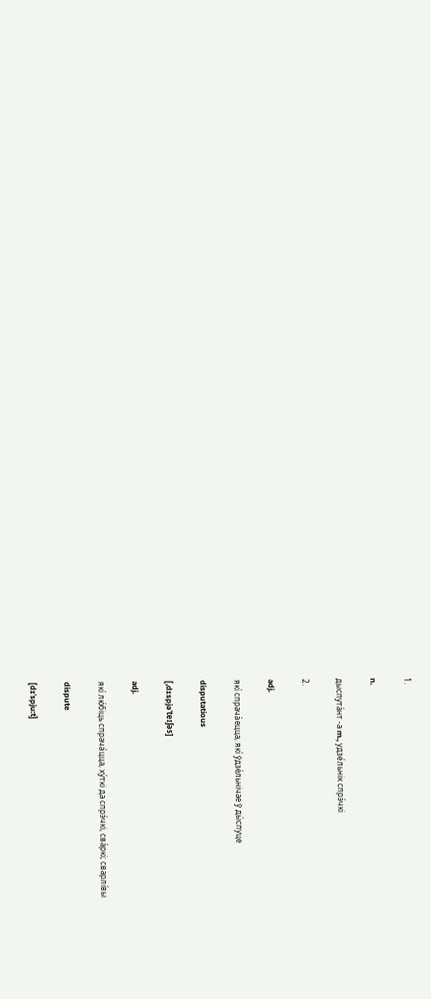1.

n.

дыспута́нт -а m., удзе́льнік спрэ́чкі

2.

adj.

які́ спрача́ецца, які́ ўдзе́льнічае ў ды́спуце

disputatious

[,dɪspjəˈteɪʃəs]

adj.

які́ лю́біць спрача́цца, ху́ткі да спрэ́чкі, сва́ркі; сварлі́вы

dispute

[dɪˈspju:t]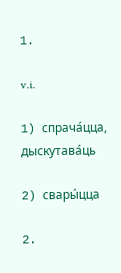1.

v.i.

1) спрача́цца, дыскутава́ць

2) свары́цца

2.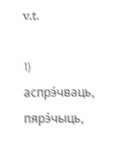v.t.

1) аспрэ́чваць, пярэ́чыць,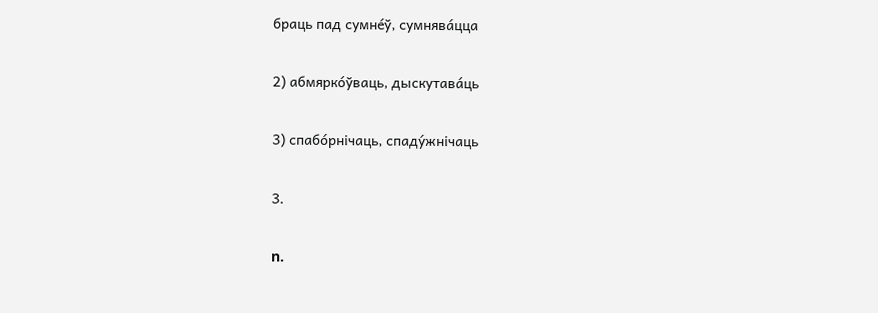браць пад сумне́ў, сумнява́цца

2) абмярко́ўваць, дыскутава́ць

3) спабо́рнічаць, спаду́жнічаць

3.

n.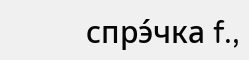спрэ́чка f.,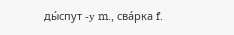ды́спут -у m., сва́рка f.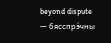beyond dispute — бясспрэ́чны